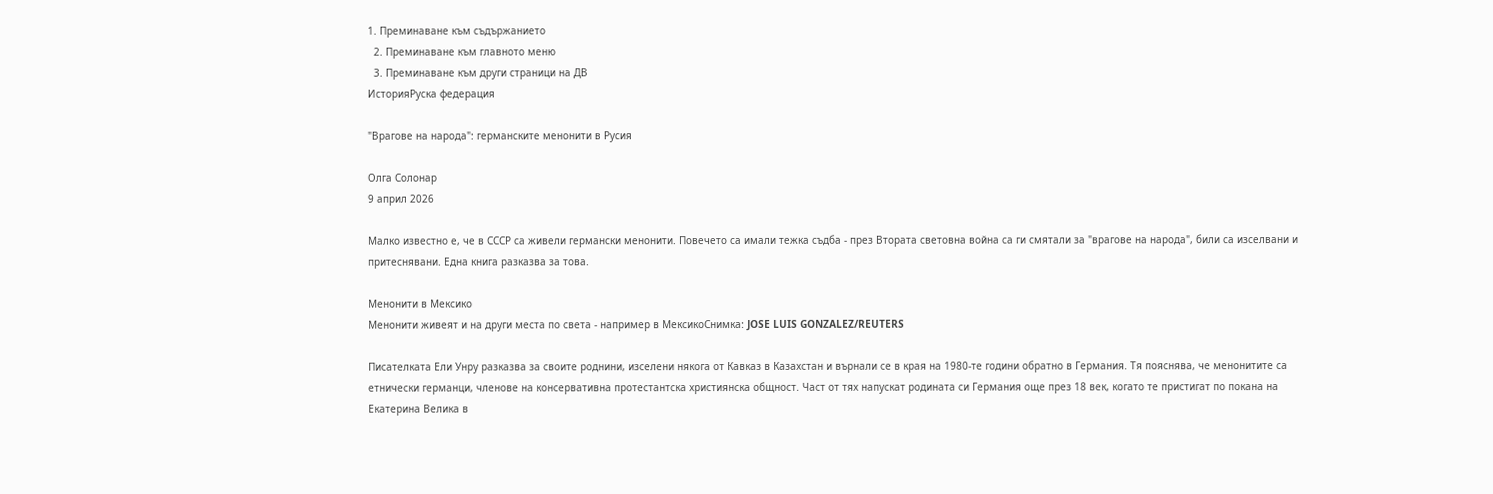1. Преминаване към съдържанието
  2. Преминаване към главното меню
  3. Преминаване към други страници на ДВ
ИсторияРуска федерация

"Врагове на народа": германските менонити в Русия

Олга Солонар
9 април 2026

Малко известно е, че в СССР са живели германски менонити. Повечето са имали тежка съдба - през Втората световна война са ги смятали за "врагове на народа", били са изселвани и притеснявани. Една книга разказва за това.

Менонити в Мексико
Менонити живеят и на други места по света - например в МексикоСнимка: JOSE LUIS GONZALEZ/REUTERS

Писателката Ели Унру разказва за своите роднини, изселени някога от Кавказ в Казахстан и върнали се в края на 1980-те години обратно в Германия. Тя пояснява, че менонитите са етнически германци, членове на консервативна протестантска християнска общност. Част от тях напускат родината си Германия още през 18 век, когато те пристигат по покана на Екатерина Велика в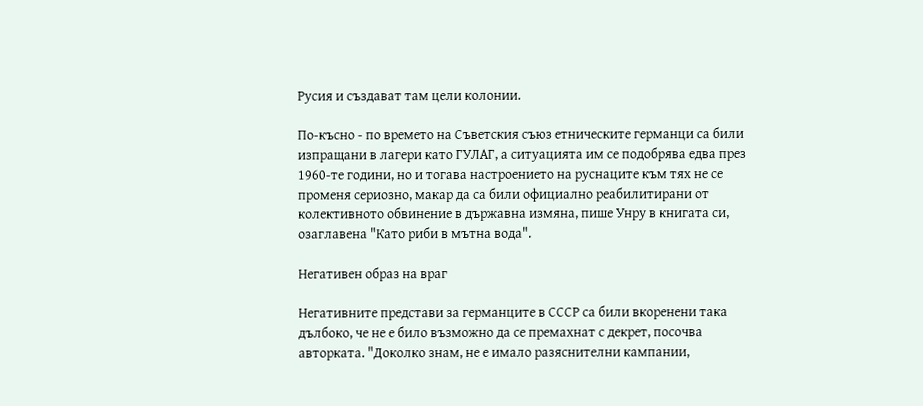Русия и създават там цели колонии.

По-късно - по времето на Съветския съюз етническите германци са били изпращани в лагери като ГУЛАГ, а ситуацията им се подобрява едва през 1960-те години, но и тогава настроението на руснаците към тях не се променя сериозно, макар да са били официално реабилитирани от колективното обвинение в държавна измяна, пише Унру в книгата си, озаглавена "Като риби в мътна вода".

Негативен образ на враг

Негативните представи за германците в СССР са били вкоренени така дълбоко, че не е било възможно да се премахнат с декрет, посочва авторката. "Доколко знам, не е имало разяснителни кампании,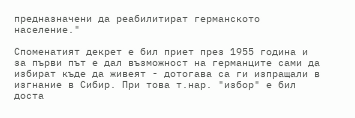предназначени да реабилитират германското население."

Споменатият декрет е бил приет през 1955 година и за първи път е дал възможност на германците сами да избират къде да живеят - дотогава са ги изпращали в изгнание в Сибир. При това т.нар. "избор" е бил доста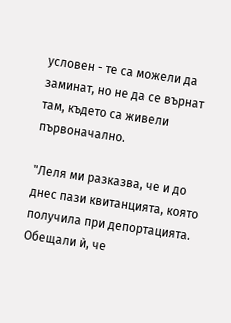условен - те са можели да заминат, но не да се върнат там, където са живели първоначално.

"Леля ми разказва, че и до днес пази квитанцията, която получила при депортацията. Обещали ѝ, че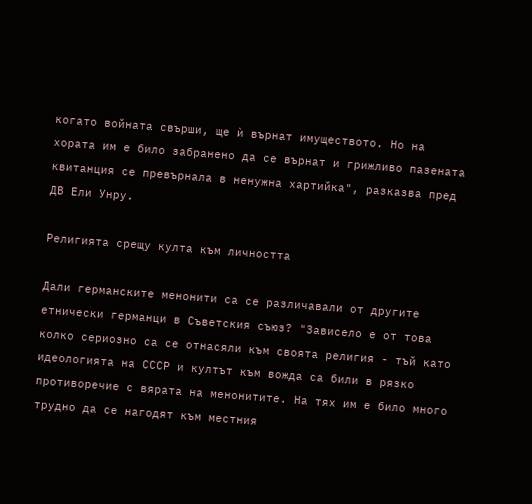когато войната свърши, ще ѝ върнат имуществото. Но на хората им е било забранено да се върнат и грижливо пазената квитанция се превърнала в ненужна хартийка", разказва пред ДВ Ели Унру.

Религията срещу култа към личността

Дали германските менонити са се различавали от другите етнически германци в Съветския съюз? "Зависело е от това колко сериозно са се отнасяли към своята религия - тъй като идеологията на СССР и култът към вожда са били в рязко противоречие с вярата на менонитите. На тях им е било много трудно да се нагодят към местния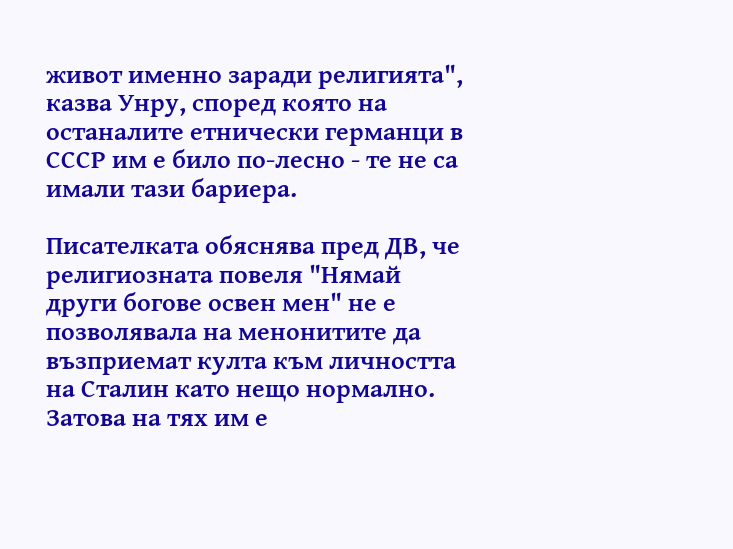живот именно заради религията", казва Унру, според която на останалите етнически германци в СССР им е било по-лесно - те не са имали тази бариера.

Писателката обяснява пред ДВ, че религиозната повеля "Нямай други богове освен мен" не е позволявала на менонитите да възприемат култа към личността на Сталин като нещо нормално. Затова на тях им е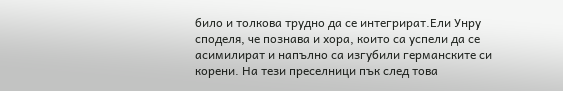било и толкова трудно да се интегрират.Ели Унру споделя, че познава и хора, които са успели да се асимилират и напълно са изгубили германските си корени. На тези преселници пък след това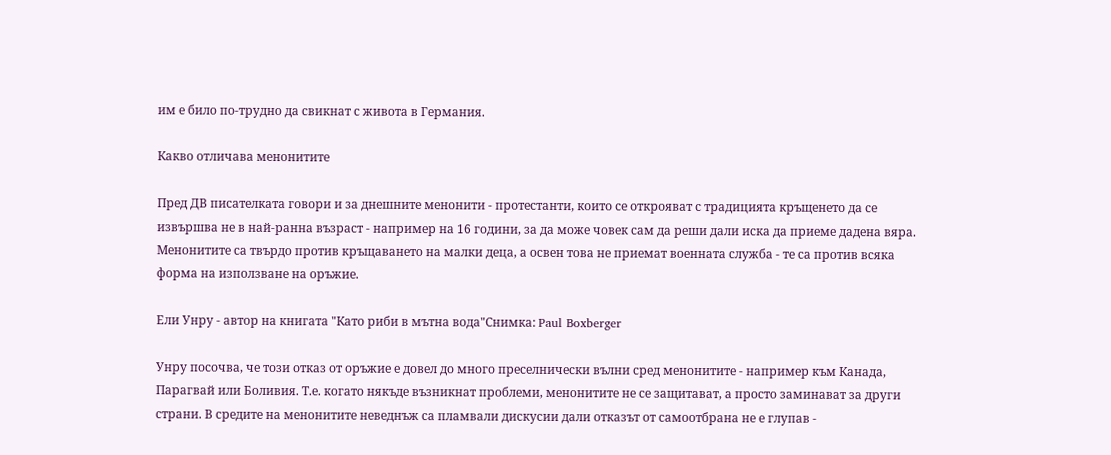им е било по-трудно да свикнат с живота в Германия.

Какво отличава менонитите

Пред ДВ писателката говори и за днешните менонити - протестанти, които се открояват с традицията кръщенето да се извършва не в най-ранна възраст - например на 16 години, за да може човек сам да реши дали иска да приеме дадена вяра. Менонитите са твърдо против кръщаването на малки деца, а освен това не приемат военната служба - те са против всяка форма на използване на оръжие.

Ели Унру - автор на книгата "Като риби в мътна вода"Снимка: Paul Boxberger

Унру посочва, че този отказ от оръжие е довел до много преселнически вълни сред менонитите - например към Канада, Парагвай или Боливия. Т.е. когато някъде възникнат проблеми, менонитите не се защитават, а просто заминават за други страни. В средите на менонитите неведнъж са пламвали дискусии дали отказът от самоотбрана не е глупав -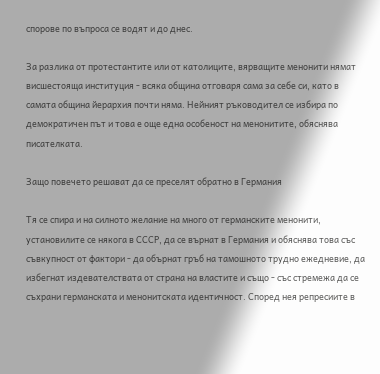спорове по въпроса се водят и до днес.

За разлика от протестантите или от католиците, вярващите менонити нямат висшестояща институция - всяка община отговаря сама за себе си, като в самата община йерархия почти няма. Нейният ръководител се избира по демократичен път и това е още една особеност на менонитите, обяснява писателката.

Защо повечето решават да се преселят обратно в Германия

Тя се спира и на силното желание на много от германските менонити, установилите се някога в СССР, да се върнат в Германия и обяснява това със съвкупност от фактори - да обърнат гръб на тамошното трудно ежедневие, да избегнат издевателствата от страна на властите и също - със стремежа да се съхрани германската и менонитската идентичност. Според нея репресиите в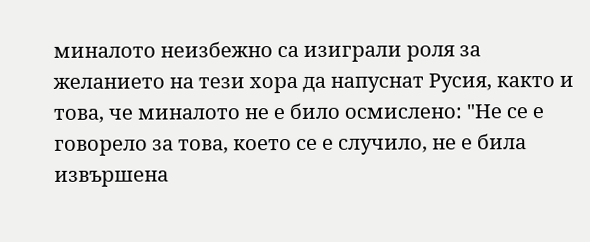миналото неизбежно са изиграли роля за желанието на тези хора да напуснат Русия, както и това, че миналото не е било осмислено: "Не се е говорело за това, което се е случило, не е била извършена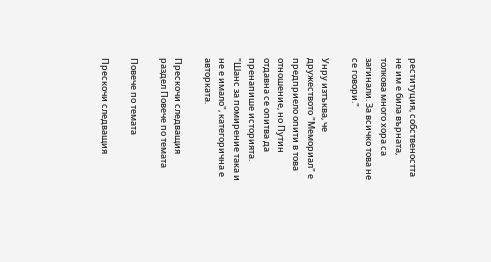реституция, собствеността не им е била върната, толкова много хора са загинали. За всичко това не се говори."

Унру изтъква, че дружеството "Мемориал" е предприело опити в това отношение, но Путин отдавна се опитва да пренапише историята. "Шанс за помирение така и не е имало", категорична е авторката.

Прескочи следващия раздел Повече по темата

Повече по темата

Прескочи следващия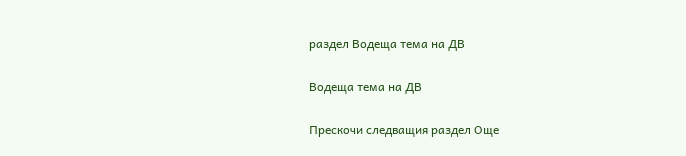раздел Водеща тема на ДВ

Водеща тема на ДВ

Прескочи следващия раздел Още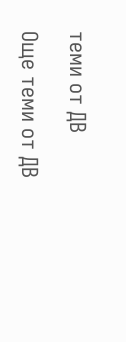теми от ДВ

Още теми от ДВ